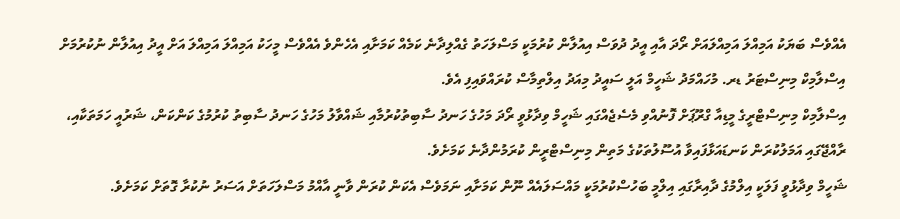އެއްވެސް ބަޔަކު އަމިއްލަ އަމިއްލައަށް ރޯދަ އާއި އީދު ދުވަސް އިއުލާން ކުރުމަކީ މަސްލަހަތު ގެއްލިދާނެ ކަމެއް ކަމަށާއި އެހެންވެ އެއްވެސް މީހަކު އަމިއްލަ އަމިއްލަ އަށް އީދު އިއުލާން ނުކުރުމަށް އިސްލާމިކް މިނިސްޓަރު ޑރ. މުހައްމަދު ޝަހީމް އަލީ ސައީދު މިއަދު އިލްތިމާސް ކުރައްވައިފި އެވެ.
އިސްލާމިކް މިނިސްޓްރީގެ މީޑިއާ ގްރޫޕަށް ފޮނުއްވި މެސެޖެއްގައި ޝަހީމް ވިދާޅުވީ ރޯދަ މަހުގެ ހަނދު ސާބިތުކުރުމާއި ޝައްވާލު މަހުގެ ހަނދު ސާބިތު ކުރުމުގެ ކަންކަން، ޝަރުއީ ހަމަތަކާއި، ރާއްޖޭގައި އަމަލުކުރަން ކަނޑައަޅާފައިވާ އުސޫލުތަކުގެ މަތިން މިނިސްޓްރީން ކުރަމުންދާނެ ކަމަށެވެ.
ޝަހީމް ވިދާޅުވީ ފަލަކީ އިލްމުގެ ދާއިރާގައި އިލްމީ ބަހުސްކުރުމަކީ މައްސަލައެއް ނޫން ކަމަށާއި ނަމަވެސް އެކަން ކުރަން ވާނީ އާއްމު މަސްލަހަތަށް އަސަރު ނުކުރާ ގޮތަށް ކަމަށެވެ.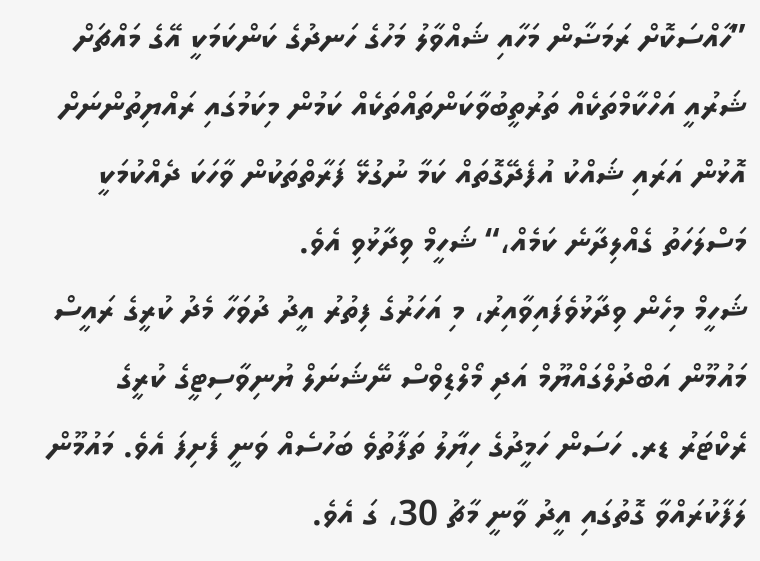”ހާއްސަކޮށް ރަމަޟާން މަހާއި ޝައްވާލު މަހުގެ ހަނދުގެ ކަންކަމަކީ އޭގެ މައްޗަށް ޝަރުއީ އަހްކާމްތަކެއް ތަރުތީބުވާކަންތައްތަކެއް ކަމުން މިކަމުގައި ރައްޔިތުންނަށް އޮޅުން އަރައި ޝައްކު އުފެދޭގޮތައް ކަމާ ނުގުޅޭ ފަރާތްތަކުން ވާހަކަ ދެއްކުމަކީ މަސްލަހަތު ގެއްލިދާނެ ކަމެއް،“ ޝަހީމް ވިދާޅުވި އެވެ.
ޝަހީމް މިހެން ވިދާޅުވެފައިވާއިރު، މި އަހަރުގެ ފިތުރު އީދު ދުވަހާ މެދު ކުރީގެ ރައީސް މައުމޫން އަބްދުލްގައްޔޫމް އަދި މޯލްޑިވްސް ނޭޝަނަލް ޔުނިވާސިޓީގެ ކުރީގެ ރެކްޓަރު ޑރ. ހަސަން ހަމީދުގެ ހިޔާލު ތަފާތުވެ ބަހުސެއް ވަނީ ފެށިފަ އެވެ. މައުމޫން ލަފާކުރައްވާ ގޮތުގައި އީދު ވާނީ މާޗު 30، ގަ އެވެ.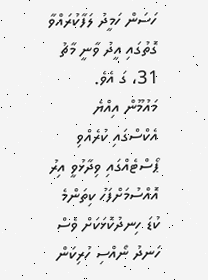ހަސަން ހަމީދު ލަފާކުރައްވާ ގޮތުގައި އީދު ވާނީ މާޗު 31، ގަ އެވެ.
މައުމޫން އިއްޔެ އެކްސްގައި ކުރެއްވި ޕޯސްޓެއްގައި ވިދާޅުވީ އިރު އޮއްސުމަށްފަހު ކިތަންމެ ކުޑަ ހިނދުކޮޅަކަށް ވެސް ހަނދު ނޯއްސި ހުރިކަން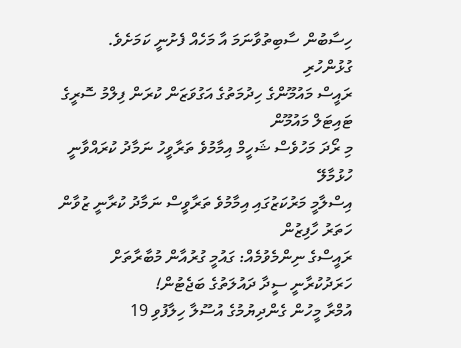ހިސާބުން ސާބިތުވާނަމަ އާ މަހެއް ފެށުނީ ކަމަށެވެ.
ގުޅުންހުރި
ރައީސް މައުމޫންގެ ހިދުމަތުގެ އަގުވަޒަން ކުރަން ފިލްމު ސޮރީގެ ޓައިޓަލް މައުމޫން
މި ރޯދަ މަހުވެސް ޝަހީމް އިމާމުވެ ތަރާވީހު ނަމާދު ކުރައްވާނީ ހުޅުމާލޭ
އިސްލާމީ މަރުކަޒުގައި އިމާމުވެ ތަރާވީސް ނަމާދު ކުރާނީ ޒުވާން ހަތަރު ހާފިޒުން
ރައީސްގެ ނިންމެވުމެއް: ގައުމީ ގުރުއާން މުބާރާތަށް ހަރަދުކުރާނީ ސީދާ ދައުލަތުގެ ބަޖެޓުން!
އުމްރާ މީހުން ގެންދިޔުމުގެ އުސޫލާ ހިލާފުވި 19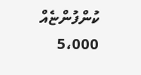ކުންފުންޏެއް 5،000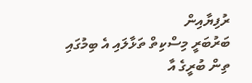ރުފިޔާއިން
ބަރުބަރީ މިސްކިތް ތަޅާލައި އެ ބިމުގައި ތިން ބުރީގެ އާ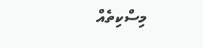މިސްކިތެއް